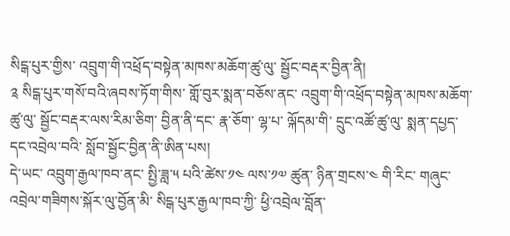སིངྒ་པུར་གྱིས་ འབྲུག་གི་འཕྲོད་བསྟེན་མཁས་མཆོག་ཚུ་ལུ་ སྦྱོང་བརྡར་བྱིན་ནི།
༉ སིངྒ་པུར་གསོ་བའི་ཞབས་ཏོག་གིས་ གློ་བུར་སྨན་བཅོས་ནང་ འབྲུག་གི་འཕྲོད་བསྟེན་མཁས་མཆོག་ཚུ་ལུ་ སྦྱོང་བརྡར་ལས་རིམ་ཅིག་ བྱིན་ནི་དང་ རྣ་ཅོག་ ལྷ་པ་ ལྐོདམ་གི་ དྲུང་འཚོ་ཚུ་ལུ་ སྨན་དཔྱད་དང་འབྲེལ་བའི་ སློབ་སྦྱོང་བྱིན་ནི་ཨིན་པས།
དེ་ཡང་ འབྲུག་རྒྱལ་ཁབ་ནང་ སྤྱི་ཟླ་༥ པའི་ཚེས་༡༤ ལས་༡༧ ཚུན་ ཉིན་གྲངས་༤ གི་རིང་ གཞུང་འབྲེལ་གཟིགས་སྐོར་ལུ་བྱོན་མི་ སིངྒ་པུར་རྒྱལ་ཁབ་ཀྱི་ ཕྱི་འབྲེལ་བློན་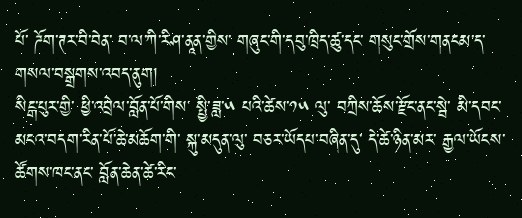པོ་ ཌོག་ཊར་བི་བེན་ བ་ལ་ཀི་རིཤ་ནཱན་གྱིས་ གཞུང་གི་དབུ་ཁྲིད་ཚུ་དང་ གསུང་གྲོས་གནངམ་ད་ གསལ་བསྒྲགས་འབད་ནུག།
སིངྒ་པུར་གྱི་ ཕྱི་འབྲེལ་བློན་པོ་གིས་ སྤྱི་ཟླ་༥ པའི་ཚེས་༡༥ ལུ་ བཀྲིས་ཆོས་རྫོང་ནང་སྦེ་ མི་དབང་མངའ་བདག་རིན་པོ་ཆེ་མཆོག་གི་ སྐུ་མདུན་ལུ་ བཅར་ཡོདཔ་བཞིན་དུ་ དེ་ཚེ་ཉིན་མར་ རྒྱལ་ཡོངས་ཚོགས་ཁང་ནང་ བློན་ཆེན་ཚེ་རིང་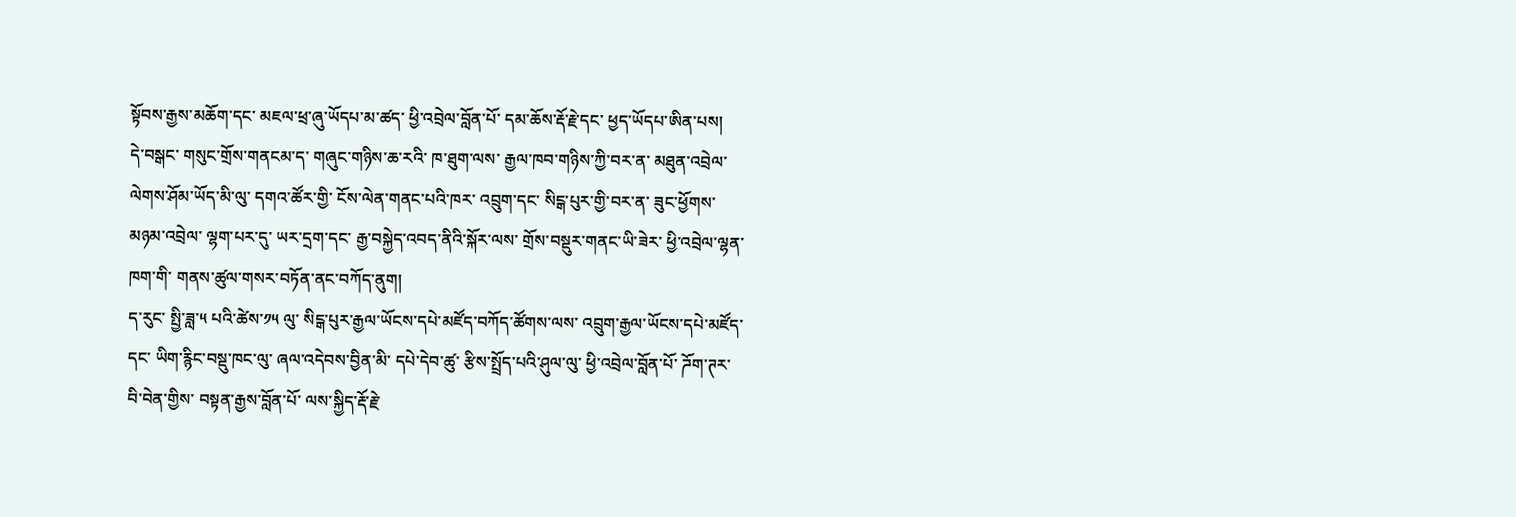སྟོབས་རྒྱས་མཆོག་དང་ མཇལ་ཕྲ་ཞུ་ཡོདཔ་མ་ཚད་ ཕྱི་འབྲེལ་བློན་པོ་ དམ་ཆོས་རྡོ་རྗེ་དང་ ཕྱད་ཡོདཔ་ཨིན་པས།
དེ་བསྒང་ གསུང་གྲོས་གནངམ་ད་ གཞུང་གཉིས་ཆ་རའི་ ཁ་ཐུག་ལས་ རྒྱལ་ཁབ་གཉིས་ཀྱི་བར་ན་ མཐུན་འབྲེལ་ལེགས་ཤོམ་ཡོད་མི་ལུ་ དགའ་ཚོར་གྱི་ ངོས་ལེན་གནང་པའི་ཁར་ འབྲུག་དང་ སིངྒ་པུར་གྱི་བར་ན་ ཟུང་ཕྱོགས་མཉམ་འབྲེལ་ ལྷག་པར་དུ་ ཡར་དྲག་དང་ རྒྱ་བསྐྱེད་འབད་ནིའི་སྐོར་ལས་ གྲོས་བསྡུར་གནང་ཡི་ཟེར་ ཕྱི་འབྲེལ་ལྷན་ཁག་གི་ གནས་ཚུལ་གསར་བཏོན་ནང་བཀོད་ནུག།
ད་རུང་ སྤྱི་ཟླ་༥ པའི་ཚེས་༡༥ ལུ་ སིངྒ་པུར་རྒྱལ་ཡོངས་དཔེ་མཛོད་བཀོད་ཚོགས་ལས་ འབྲུག་རྒྱལ་ཡོངས་དཔེ་མཛོད་དང་ ཡིག་རྙིང་བསྡུ་ཁང་ལུ་ ཞལ་འདེབས་བྱིན་མི་ དཔེ་དེབ་ཚུ་ རྩིས་སྤྲོད་པའི་ཤུལ་ལུ་ ཕྱི་འབྲེལ་བློན་པོ་ ཌོག་ཊར་བི་བེན་གྱིས་ བསྟན་རྒྱས་བློན་པོ་ ལས་སྐྱིད་རྡོ་རྗེ་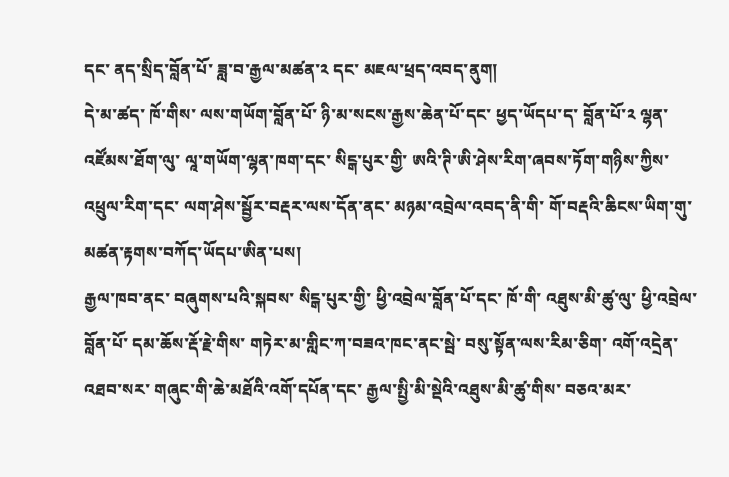དང་ ནད་སྲིད་བློན་པོ་ ཟླ་བ་རྒྱལ་མཚན་༢ དང་ མཇལ་ཕྲད་འབད་ནུག།
དེ་མ་ཚད་ ཁོ་གིས་ ལས་གཡོག་བློན་པོ་ ཉི་མ་སངས་རྒྱས་ཆེན་པོ་དང་ ཕྱད་ཡོདཔ་ད་ བློན་པོ་༢ ལྷན་འཛོམས་ཐོག་ལུ་ ལཱ་གཡོག་ལྷན་ཁག་དང་ སིངྒ་པུར་གྱི་ ཨའི་ཊི་ཨི་ཤེས་རིག་ཞབས་ཏོག་གཉིས་ཀྱིས་ འཕྲུལ་རིག་དང་ ལག་ཤེས་སྦྱོར་བརྡར་ལས་དོན་ནང་ མཉམ་འབྲེལ་འབད་ནི་གི་ གོ་བརྡའི་ཆིངས་ཡིག་གུ་ མཚན་རྟགས་བཀོད་ཡོདཔ་ཨིན་པས།
རྒྱལ་ཁབ་ནང་ བཞུགས་པའི་སྐབས་ སིངྒ་པུར་གྱི་ ཕྱི་འབྲེལ་བློན་པོ་དང་ ཁོ་གི་ འཐུས་མི་ཚུ་ལུ་ ཕྱི་འབྲེལ་བློན་པོ་ དམ་ཆོས་རྡོ་རྗེ་གིས་ གཏེར་མ་གླིང་ཀ་བཟའ་ཁང་ནང་སྦེ་ བསུ་སྟོན་ལས་རིམ་ཅིག་ འགོ་འདྲེན་འཐབ་སར་ གཞུང་གི་ཆེ་མཐོའི་འགོ་དཔོན་དང་ རྒྱལ་སྤྱི་མི་སྡེའི་འཐུས་མི་ཚུ་གིས་ བཅའ་མར་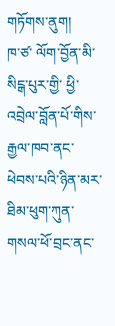གཏོགས་ནུག།
ཁ་ཙ་ ལོག་བྱོན་མི་ སིངྒ་པུར་གྱི་ ཕྱི་འབྲེལ་བློན་པོ་གིས་ རྒྱལ་ཁབ་ནང་ ཕེབས་པའི་ཉིན་མར་ ཐིམ་ཕུག་ཀུན་གསལ་ཕོ་བྲང་ནང་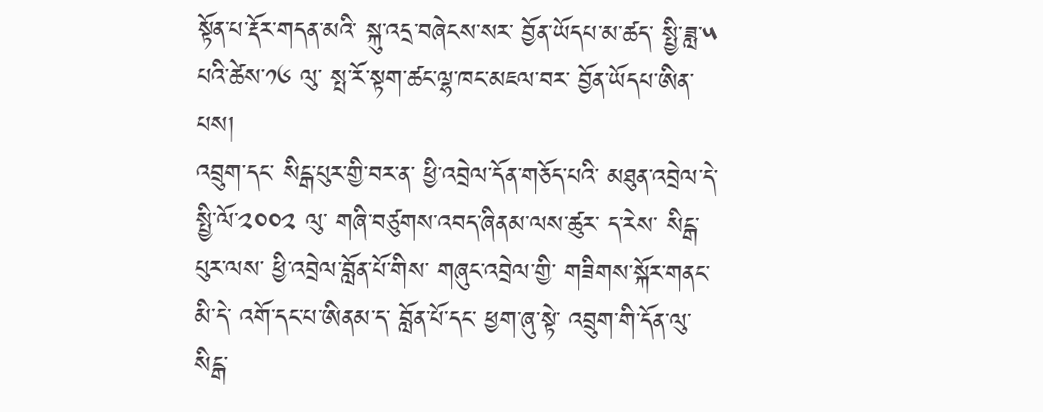སྟོན་པ་རྡོར་གདན་མའི་ སྐུ་འདྲ་བཞེངས་སར་ བྱོན་ཡོདཔ་མ་ཚད་ སྤྱི་ཟླ་༥ པའི་ཚེས་༡༦ ལུ་ སྤ་རོ་སྟག་ཚང་ལྷ་ཁང་མཇལ་བར་ བྱོན་ཡོདཔ་ཨིན་པས།
འབྲུག་དང་ སིངྒ་པུར་གྱི་བར་ན་ ཕྱི་འབྲེལ་དོན་གཅོད་པའི་ མཐུན་འབྲེལ་དེ་ སྤྱི་ལོ་༢༠༠༢ ལུ་ གཞི་བཙུགས་འབད་ཞིནམ་ལས་ཚུར་ ད་རེས་ སིངྒ་པུར་ལས་ ཕྱི་འབྲེལ་བློན་པོ་གིས་ གཞུང་འབྲེལ་གྱི་ གཟིགས་སྐོར་གནང་མི་དེ་ འགོ་དང་པ་ཨིནམ་ད་ བློན་པོ་དང་ ཕྱག་ཞུ་སྟེ་ འབྲུག་གི་དོན་ལུ་ སིངྒ་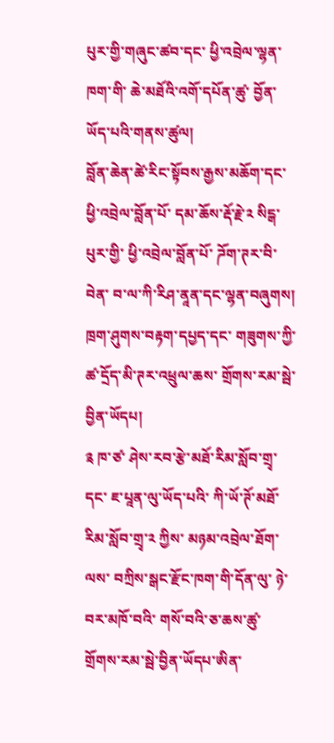པུར་གྱི་གཞུང་ཚབ་དང་ ཕྱི་འབྲེལ་ལྷན་ཁག་གི་ ཆེ་མཐོའི་འགོ་དཔོན་ཚུ་ བྱོན་ཡོད་པའི་གནས་ཚུལ།
བློན་ཆེན་ཚེ་རིང་སྟོབས་རྒྱས་མཆོག་དང་ ཕྱི་འབྲེལ་བློན་པོ་ དམ་ཆོས་རྡོ་རྗེ་༢ སིངྒ་པུར་གྱི་ ཕྱི་འབྲེལ་བློན་པོ་ ཌོག་ཊར་བི་བེན་ བ་ལ་ཀི་རིཤ་ནཱན་དང་ལྷན་བཞུགས།
ཁྲག་ཤུགས་བརྟག་དཔྱད་དང་ གཟུགས་ཀྱི་ཚ་དྲོད་མི་ཊར་འཕྲུལ་ཆས་ གྲོགས་རམ་སྦེ་བྱིན་ཡོདཔ།
༉ ཁ་ཙ་ ཤེས་རབ་རྩེ་མཐོ་རིམ་སློབ་གྲྭ་དང་ ཇ་པཱན་ལུ་ཡོད་པའི་ ཀི་ཡོ་ཊོ་མཐོ་རིམ་སློབ་གྲྭ་༢ ཀྱིས་ མཉམ་འབྲེལ་ཐོག་ལས་ བཀྲིས་སྒང་རྫོང་ཁག་གི་དོན་ལུ་ ཉེ་བར་མཁོ་བའི་ གསོ་བའི་ཅ་ཆས་ཚུ་ གྲོགས་རམ་སྦེ་བྱིན་ཡོདཔ་ཨིན་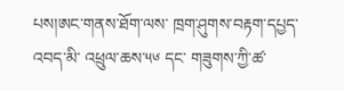པས།ཨང་གནས་ཐོག་ལས་ ཁྲག་ཤུགས་བརྟག་དཔྱད་འབད་མི་ འཕྲུལ་ཆས་༥༦ དང་ གཟུགས་ཀྱི་ཚ་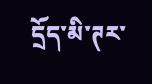དྲོད་མི་ཊར་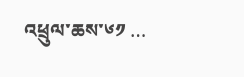འཕྲུལ་ཆས་༦༡ …